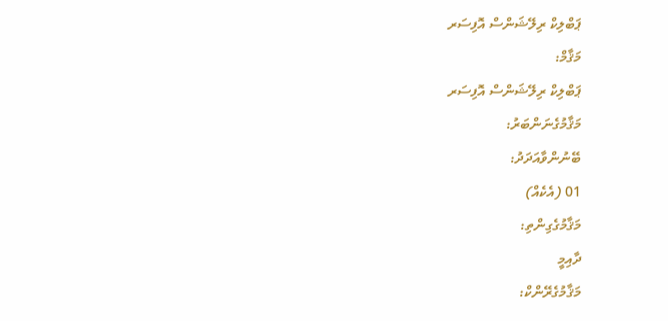ޕަބްލިކް ރިލޭޝަންސް އޮފިސަރ
މަޤާމް:
ޕަބްލިކް ރިލޭޝަންސް އޮފިސަރ
މަޤާމުގެނަންބަރު:
ބޭނުންވާއަދަދު:
01 (އެކެއް)
މަޤާމުގެގިންތި:
ދާއިމީ
މަޤާމުގެރޭންކް: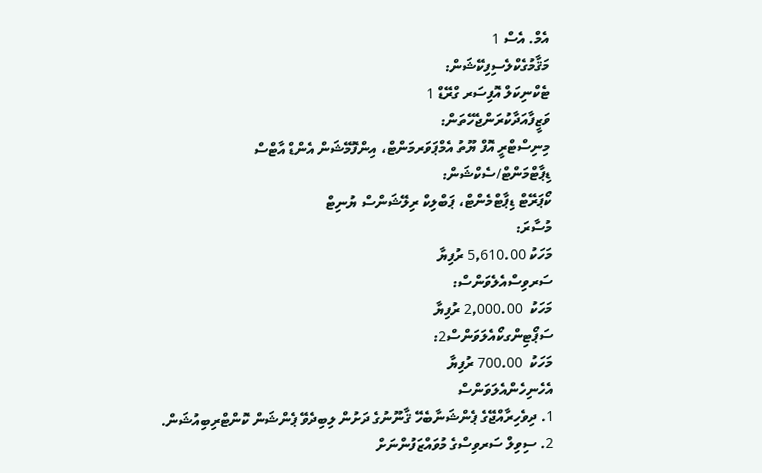އެމް. އެސް 1
މަޤާމުގެކްލެސިފިކޭޝަން:
ޓެކްނިކަލް އޮފިސަރ ގްރޭޑް 1
ވަޒީފާއަދާކުރަންޖެހޭތަން:
މިނިސްޓްރީ އޮފް ޔޫތު އެމްޕަވަރމަންޓް، އިންފޮމޭޝަން އެންޑް އާޓްސް
ޑިޕާޓްމަންޓް/ސެކްޝަން:
ކޯޕަރޭޓް ޑިޕާޓްމެންޓް، ޕަބްލިކް ރިލޭޝަންސް ޔުނިޓް
މުސާރަ:
މަހަކު 5,610.00 ރުފިޔާ
ސަރވިސްއެލެވަންސް:
މަހަކު  2,000.00 ރުފިޔާ
ސަޕޯޓިންގކޯއެލަވަންސް2:
މަހަކު  700.00 ރުފިޔާ
އެހެނިހެންއެލަވަންސް
1. ދިވެހިރާއްޖޭގެ ޕެންޝަނާބެހޭ ޤާނޫނުގެ ދަށުން ލިބިދެވޭ ޕެންޝަން ކޮންޓްރިބިއުޝަން.
2. ސިވިލް ސަރވިސްގެ މުވައްޒަފުންނަށް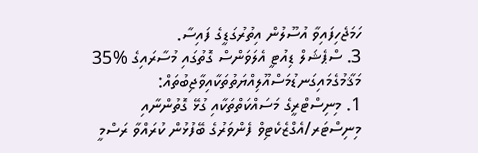ހަމަޖެހިފައިވާ އުސޫލުން އިތުރުގަޑީގެ ފައިސާ.
3. ސްޕެޝަލް ޑިއުޓީ އެލަވަންސް ގޮތުގައި މުސާރައިގެ %35
މަޤާމުގެމައިގަނޑުމަސްއޫލިއްޔަތުތަކާއިވާޖިބުތައް:
1. މިނިސްޓްރީގެ މަސައްކަތްތަކާއި ގުޅޭ ގޮތުންނާއި މިނިސްޓަރ/އެގްޒެކެޓިވް ފެންވަރުގެ ބޭފުޅުން ކުރައްވާ ރަސްމީ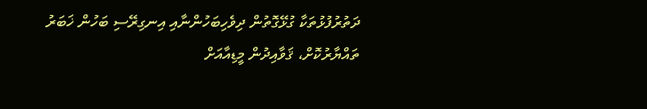ދަތުރުފުޅުތަކާ ގުޅޭގޮތުން ދިވެހިބަހުންނާއި އިނގިރޭސި ބަހުން ޚަބަރު ތައްޔާރުކޮށް، ޤަވާއިދުން މީޑިއާއަށް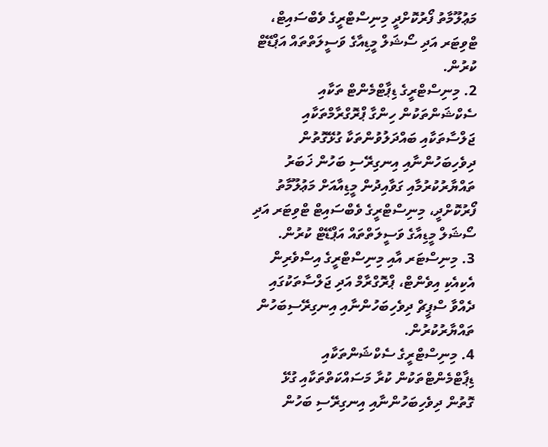މަޢުލޫމާތު ފޯރުކޮށްދީ މިނިސްޓްރީގެ ވެބްސައިޓް، ޓްވިޓަރ އަދި ސޯޝަލް މީޑިއާގެ ވަސީލަތްތައް އަޕްޑޭޓް ކުރުން.
2. މިނިސްޓްރީގެ ޑިޕާޓްމެންޓް ތަކާއި ސެކްޝަންތަކުން ހިންގާ ޕްރޮގްރާމްތަކާއި ޖަލްސާތަކާއި ބައްދަލުވުންތަކާ ގުޅޭގޮތުން ދިވެހިބަހުންނާއި އިނގިރޭސި ބަހުން ޚަބަރު ތައްޔާރުކުރުމާއި ގަވާއިދުން މީޑިއާއަށް މަޢުލޫމާތު ފޯރުކޮށްދީ، މިނިސްޓްރީގެ ވެބްސައިޓް ޓްވިޓަރ އަދި ސޯޝަލް މީޑިއާގެ ވަސީލަތްތައް އަޕްޑޭޓް ކުރުން.
3. މިނިސްޓަރ އާއި މިނިސްޓްރީގެ އިސްވެރިން އެކިއެކި އިވެންޓް، ޕްރޮގްރާމް އަދި ޖަލްސާތަކުގައި ދެއްވާ ސްޕީޗް ދިވެހިބަހުންނާއި އިނގިރޭސިބަހުން ތައްޔާރުކުރުން.
4. މިނިސްޓްރީގެ ސެކްޝަންތަކާއި ޑިޕާޓްމެންޓްތަކުން ކުރާ މަސައްކަތްތަކާއި ގުޅޭ ގޮތުން ދިވެހިބަހުންނާއި އިނގިރޭސި ބަހުން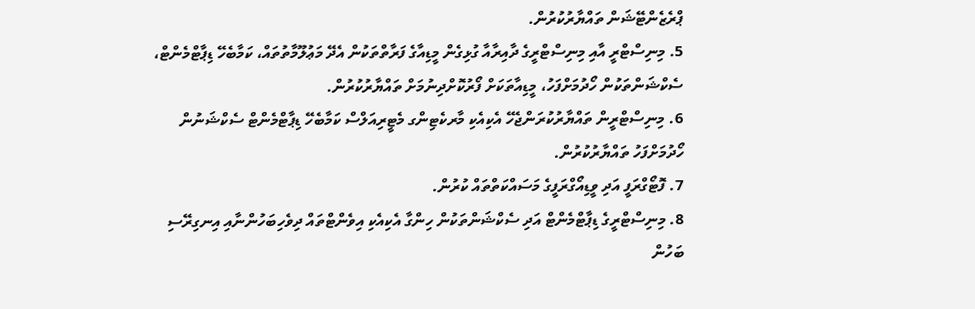ޕްރެޒެންޓޭޝަން ތައްޔާރުކުރުން.
5. މިނިސްޓްރީ އާއި މިނިސްޓްރީގެ ދާއިރާއާ ގުޅިގެން މީޑިއާގެ ފަރާތްތަކުން އެދޭ މަޢުލޫމާތުތައް، ކަމާބެހޭ ޑިޕާޓްމެންޓް، ސެކްޝަންތަކުން ހޯދުމަށްފަހު، މީޑިއާތަކަށް ފޯރުކޮށްދިނުމަށް ތައްޔާރުކުރުން.
6. މިނިސްޓްރީން ތައްޔާރުކުރަންޖެހޭ އެކިއެކި މާރކެޓިންގ މެޓީރިއަލްސް ކަމާބެހޭ ޑިޕާޓްމެންޓް ސެކްޝަނުން ހޯދުމަށްފަހު ތައްޔާރުކުރުން.
7. ފޮޓޯގްރަފީ އަދި ވީޑިއޯގްރަފީގެ މަސައްކަތްތައް ކުރުން.
8. މިނިސްޓްރީގެ ޑިޕާޓްމެންޓް އަދި ސެކްޝަންތަކުން ހިންގާ އެކިއެކި އިވެންޓްތައް ދިވެހިބަހުންނާއި އިނގިރޭސި ބަހުން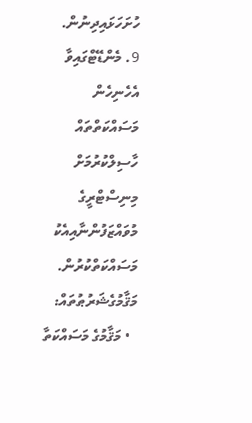ހުށަހަޅައިދިނުން.
9. މެންޑޭޓްގައިވާ އެހެނިހެން މަސައްކަތްތައް ހާސިލްކުރުމަށް މިނިސްޓްރީގެ މުވައްޒަފުންނާއިއެކު މަސައްކަތްކުރުން.
މަޤާމުގެޝަރުޠުތައް:
  • މަޤާމުގެ މަސައްކަތާ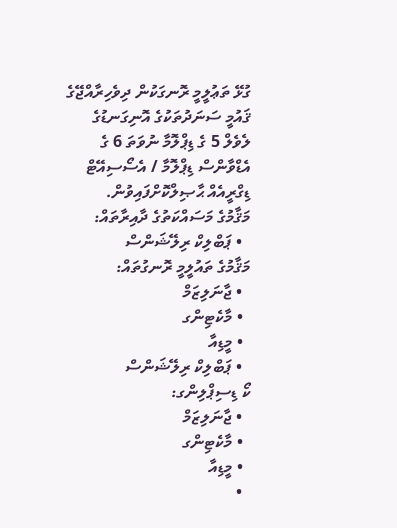ގުޅޭ ތަޢުލީމީ ރޮނގަކުން ދިވެހިރާއްޖޭގެ ޤައުމީ ސަނަދުތަކުގެ އޮނިގަނޑުގެ ލެވެލް 5 ގެ ޑިޕްލޮމާ ނުވަތަ 6 ގެ އެޑްވާންސް ޑިޕްލޮމާ / އެސޯސިއޭޓް ޑިގްރީއެއް ޙާޞިލްކޮށްފައިވުން.
މަޤާމުގެ މަސައްކަތުގެ ދާއިރާތައް:
  • ޕަބްލިކް ރިލޭޝަންސް
މަޤާމުގެ ތައުލީމީ ރޮނގުތައް:
  • ޖާނަލިޒަމް
  • މާކެޓިންގ
  • މީޑިއާ
  • ޕަބްލިކް ރިލޭޝަންސް
ކޯ ޑިސިޕްލިންގ:
  • ޖާނަލިޒަމް
  • މާކެޓިންގ
  • މީޑިއާ
  •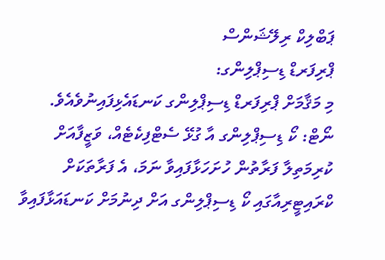ޕަބްލިކް ރިލޭޝަންސް
ޕްރިފަރޑް ޑިސިޕްލިންގ:
މި މަޤާމަށް ޕްރިފަރޑް ޑިސިޕްލިންގ ކަނޑައެޅިފައިނުވެއެވެ.
ނޯޓް: ކޯ ޑިސިޕްލިންގ އާ ގުޅޭ ސެޓްފިކެޓެއް، ވަޒީފާއަށް ކުރިމަތިލާ ފަރާތުން ހުށަހަޅާފައިވާ ނަމަ، އެ ފަރާތަކަށް ކްރައިޓީރިއާގައި ކޯ ޑިސިޕްލިންގ އަށް ދިނުމަށް ކަނޑައަޅާފައިވާ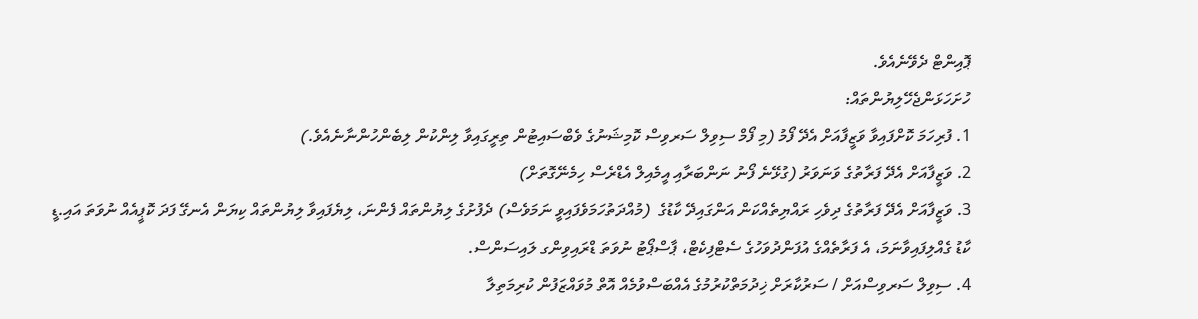ޕޮއިންޓް ދެވޭނެއެވެ.
ހުށަހަޅަންޖެހޭލިޔުންތައް:
1. ފުރިހަމަ ކޮށްފައިވާ ވަޒީފާއަށް އެދޭ ފޯމު (މި ފޯމް ސިވިލް ސަރވިސް ކޮމިޝަނުގެ ވެބްސައިޓުން ތިރީގައިވާ ލިންކުން ލިބެންހުންނާނެއެވެ.)
2. ވަޒީފާއަށް އެދޭ ފަރާތުގެ ވަނަވަރު (ގުޅޭނެ ފޯނު ނަންބަރާއި އީމެއިލް އެޑްރެސް ހިމެނޭގޮތަށް)
3. ވަޒީފާއަށް އެދޭ ފަރާތުގެ ދިވެހި ރައްޔިތެއްކަން އަންގައިދޭ ކާޑުގެ  (މުއްދަތުހަމަވެފައިވީ ނަމަވެސް) ދެފުށުގެ ލިޔުންތައް ފެންނަ، ލިޔެފައިވާ ލިޔުންތައް ކިޔަން އެނގޭ ފަދަ ކޮޕީއެއް ނުވަތަ އައި.ޑީ ކާޑު ގެއްލިފައިވާނަމަ، އެ ފަރާތެއްގެ އުފަންދުވަހުގެ ސެޓްފިކެޓް، ޕާސްޕޯޓު ނުވަތަ ޑްރައިވިންގ ލައިސަންސް.
4. ސިވިލް ސަރވިސްއަށް / ސަރުކާރަށް ޚިދުމަތްކުރުމުގެ އެއްބަސްވުމެއް އޮތް މުވައްޒަފުން ކުރިމަތިލާ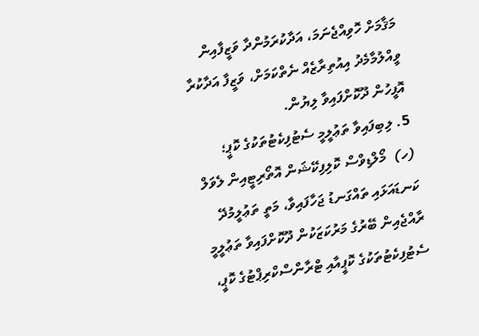މަޤާމަށް ހޮވިއްޖެނަމަ، އަދާކުރަމުންދާ ވަޒީފާއިން ވީއްލުމާމެދު އިއުތިރާޒެއް ނެތްކަމަށް، ވަޒީފާ އަދާކުރާ އޮފީހުން ދޫކޮށްފައިވާ ލިޔުން.
5. ލިބިފައިވާ ތަޢުލީމީ ސެޓުފިކެޓުތަކުގެ ކޮޕީ؛
(ހ)  މޯލްޑިވްސް ކޮލިފިކޭޝަން އޮތޯރިޓީއިން ލެވަލް ކަނޑައަޅައި ތައްގަނޑު ޖަހާފައިވާ، މަތީ ތަޢުލީމުދޭ ރާއްޖެއިން ބޭރުގެ މަރުކަޒަކުން ދޫކޮށްފައިވާ ތަޢުލީމީ ސެޓުފިކެޓުތަކުގެ ކޮޕީއާއި ޓްރާންސްކްރިޕްޓުގެ ކޮޕީ،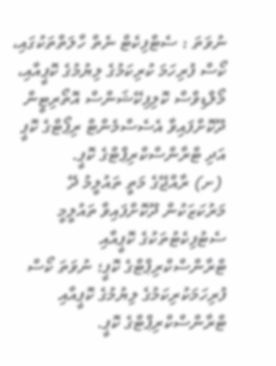ނުވަތަ : ސެޓްފިކެޓް ނެތް ހާލަތްތަކުގައި، ކޯސް ފުރިހަމަ ކުރިކަމުގެ ލިޔުމުގެ ކޮޕީއާއި، މޯލްޑިވްސް ކޮލިފިކޭޝަންސް އޮތޯރިޓީން ދޫކޮށްފައިވާ އެސެސްމެންޓް ރިޕޯޓްގެ ކޮޕީ އަދި ޓްރާންސްކްރިޕްޓްގެ ކޮޕީ.
 (ށ) ރާއްޖޭގެ މަތީ ތައުލީމު ދޭ މަރުކަޒަކުން ދޫކޮށްފައިވާ ތައުލީމީ ސެޓުފިކެޓުތަކުގެ ކޮޕީއާއި ޓްރާންސްކްރިޕްޓްގެ ކޮޕީ؛ ނުވަތަ ކޯސް ފުރިހަމަކުރިކަމުގެ ލިޔުމުގެ ކޮޕީއާއި ޓްރާންސްކްރިޕްޓްގެ ކޮޕީ.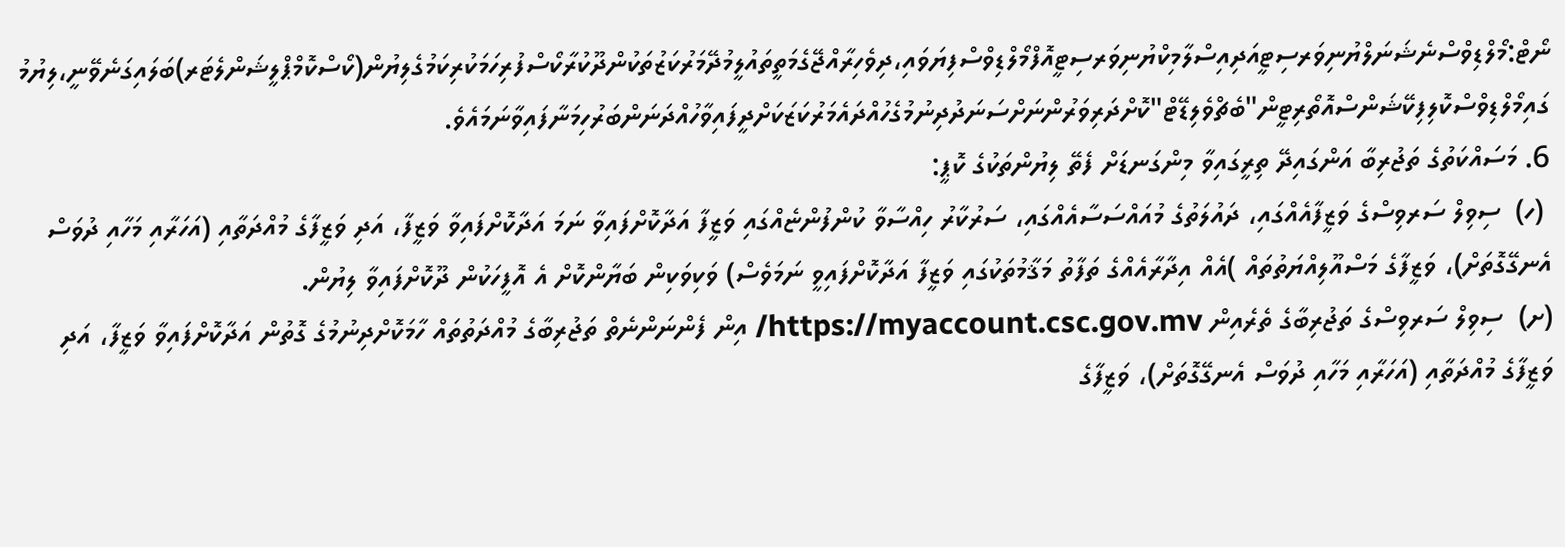ނޯޓް:މޯލްޑިވްސްނެޝަނަލްޔުނިވަރސިޓީއަދިއިސްލާމިކްޔުނިވަރސިޓީއޮފްމޯލްޑިވްސްފިޔަވައި،ދިވެހިރާއްޖޭގެމަތީތައުލީމުދޭމަރުކަޒުތަކުންދޫކުރާކޯސްފުރިހަމަކުރިކަމުގެލިޔުން(ކޯސްކޮމްޕްލީޝަންލެޓަރ)ބަލައިގަނެވޭނީ،ލިޔުމުގައިމޯލްޑިވްސްކޮލިފިކޭޝަންސްއޮތޯރިޓީން"ބެޗްވެލިޑޭޓް"ކޮށްދަރިވަރުންނަށްސަނަދުދިނުމުގެހުއްދައެމަރުކަޒަކަށްދީފައިވާހުއްދަނަންބަރުހިމަނާފައިވާނަމައެވެ.
6. މަސައްކަތުގެ ތަޖުރިބާ އަންގައިދޭ ތިރީގައިވާ މިންގަނޑަށް ފެތޭ ލިޔުންތަކުގެ ކޮޕީ:
 (ހ)  ސިވިލް ސަރވިސްގެ ވަޒީފާއެއްގައި، ދައުލަތުގެ މުއައްސަސާއެއްގައި، ސަރުކާރު ހިއްސާވާ ކުންފުންޏެއްގައި ވަޒީފާ އަދާކޮށްފައިވާ ނަމަ އަދާކޮށްފައިވާ ވަޒީފާ، އަދި ވަޒީފާގެ މުއްދަތާއި (އަހަރާއި މަހާއި ދުވަސް އެނގޭގޮތަށް)، ވަޒީފާގެ މަސްއޫލިއްޔަތުތައް )އެއް އިދާރާއެއްގެ ތަފާތު މަޤާމުތަކުގައި ވަޒީފާ އަދާކޮށްފައިވީ ނަމަވެސް) ވަކިވަކިން ބަޔާންކޮށް އެ އޮފީހަކުން ދޫކޮށްފައިވާ ލިޔުން.
(ށ)  ސިވިލް ސަރވިސްގެ ތަޖުރިބާގެ ތެރެއިން https://myaccount.csc.gov.mv/ އިން ފެންނަންނެތް ތަޖުރިބާގެ މުއްދަތުތައް ހާމަކޮށްދިނުމުގެ ގޮތުން އަދާކޮށްފައިވާ ވަޒީފާ، އަދި ވަޒީފާގެ މުއްދަތާއި (އަހަރާއި މަހާއި ދުވަސް އެނގޭގޮތަށް)، ވަޒީފާގެ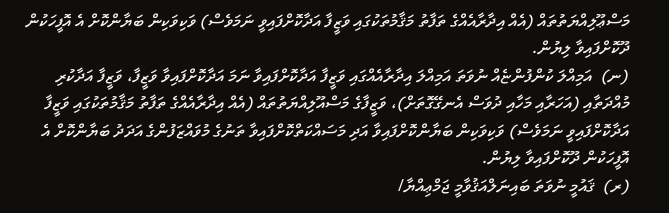މަސްޢޫލިއްޔަތުތައް (އެއް އިދާރާއެއްގެ ތަފާތު މަޤާމުތަކުގައި ވަޒީފާ އަދާކޮށްފައިވީ ނަމަވެސް) ވަކިވަކިން ބަޔާންކޮށް އެ އޮފީހަކުން ދޫކޮށްފައިވާ ލިޔުން.
(ނ)  އަމިއްލަ ކުންފުންޏެއް ނުވަތަ އަމިއްލަ އިދާރާއެއްގައި ވަޒީފާ އަދާކޮށްފައިވާ ނަމަ އަދާކޮށްފައިވާ ވަޒީފާ، ވަޒީފާ އަދާކުރި މުއްދަތާއި (އަހަރާއި މަހާއި ދުވަސް އެނގޭގޮތަށް)، ވަޒީފާގެ މަސްއޫލިއްޔަތުތައް (އެއް އިދާރާއެއްގެ ތަފާތު މަޤާމުތަކުގައި ވަޒީފާ އަދާކޮށްފައިވީ ނަމަވެސް) ވަކިވަކިން ބަޔާންކޮށްފައިވާ އަދި މަސައްކަތްކޮށްފައިވާ ތަނުގެ މުވައްޒަފުންގެ އަދަދު ބަޔާންކޮށް އެ އޮފީހަކުން ދޫކޮށްފައިވާ ލިޔުން.
(ރ)  ޤައުމީ ނުވަތަ ބައިނަލްއަޤުވާމީ ޖަމްޢިއްޔާ/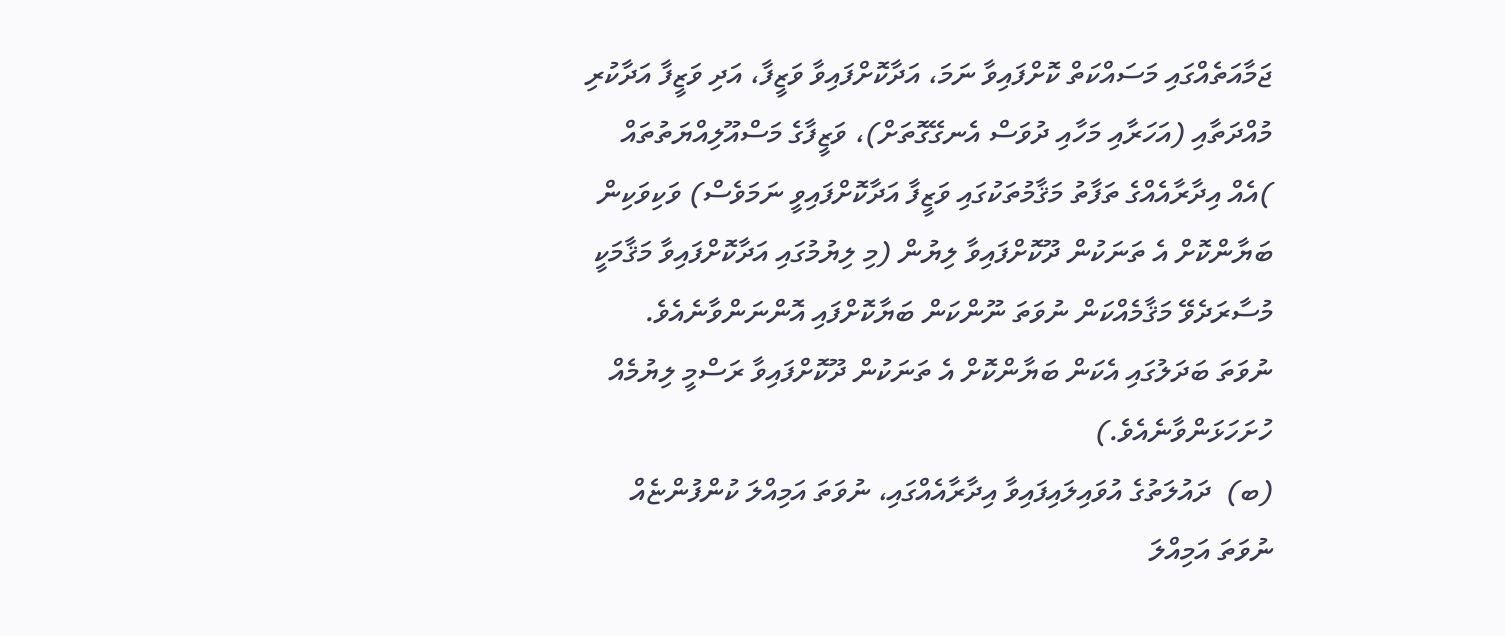ޖަމާއަތެއްގައި މަސައްކަތް ކޮށްފައިވާ ނަމަ، އަދާކޮށްފައިވާ ވަޒީފާ، އަދި ވަޒީފާ އަދާކުރި މުއްދަތާއި (އަހަރާއި މަހާއި ދުވަސް އެނގޭގޮތަށް)، ވަޒީފާގެ މަސްއޫލިއްޔަތުތައް )އެއް އިދާރާއެއްގެ ތަފާތު މަޤާމުތަކުގައި ވަޒީފާ އަދާކޮށްފައިވީ ނަމަވެސް) ވަކިވަކިން ބަޔާންކޮށް އެ ތަނަކުން ދޫކޮށްފައިވާ ލިޔުން (މި ލިޔުމުގައި އަދާކޮށްފައިވާ މަޤާމަކީ މުސާރަދެވޭ މަޤާމެއްކަން ނުވަތަ ނޫންކަން ބަޔާކޮށްފައި އޮންނަންވާނެއެވެ. ނުވަތަ ބަދަލުގައި އެކަން ބަޔާންކޮށް އެ ތަނަކުން ދޫކޮށްފައިވާ ރަސްމީ ލިޔުމެއް ހުށަހަޅަންވާނެއެވެ.)
(ބ)  ދައުލަތުގެ އުވައިލައިފައިވާ އިދާރާއެއްގައި، ނުވަތަ އަމިއްލަ ކުންފުންޏެއް ނުވަތަ އަމިއްލަ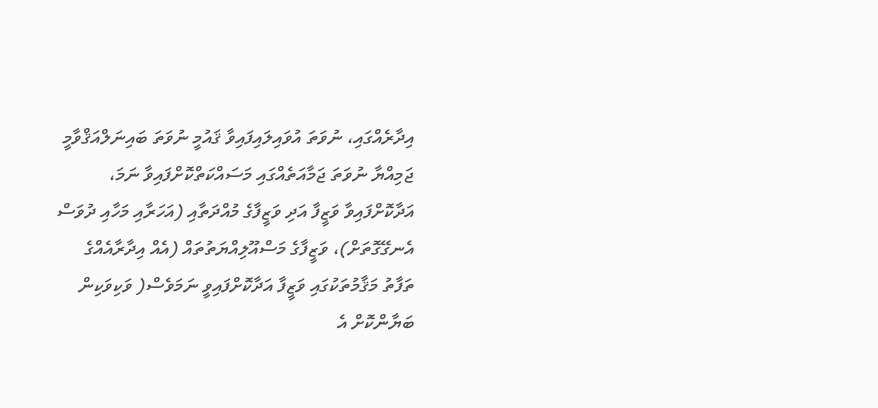އިދާރެއްގައި، ނުވަތަ އުވައިލައިފައިވާ ޤައުމީ ނުވަތަ ބައިނަލްއަޤްވާމީ ޖަމިއްޔާ ނުވަތަ ޖަމާއަތެއްގައި މަސައްކަތްކޮށްފައިވާ ނަމަ، އަދާކޮށްފައިވާ ވަޒީފާ އަދި ވަޒީފާގެ މުއްދަތާއި (އަހަރާއި މަހާއި ދުވަސް އެނގޭގޮތަށް)، ވަޒީފާގެ މަސްއޫލިއްޔަތުތައް (އެއް އިދާރާއެއްގެ ތަފާތު މަޤާމުތަކުގައި ވަޒީފާ އަދާކޮށްފައިވީ ނަމަވެސް( ވަކިވަކިން ބަޔާންކޮށް އެ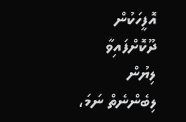އޮފީހަކުން ދޫކޮށްފައިވާ ލިޔުން ލިބެންނެތް ނަމަ،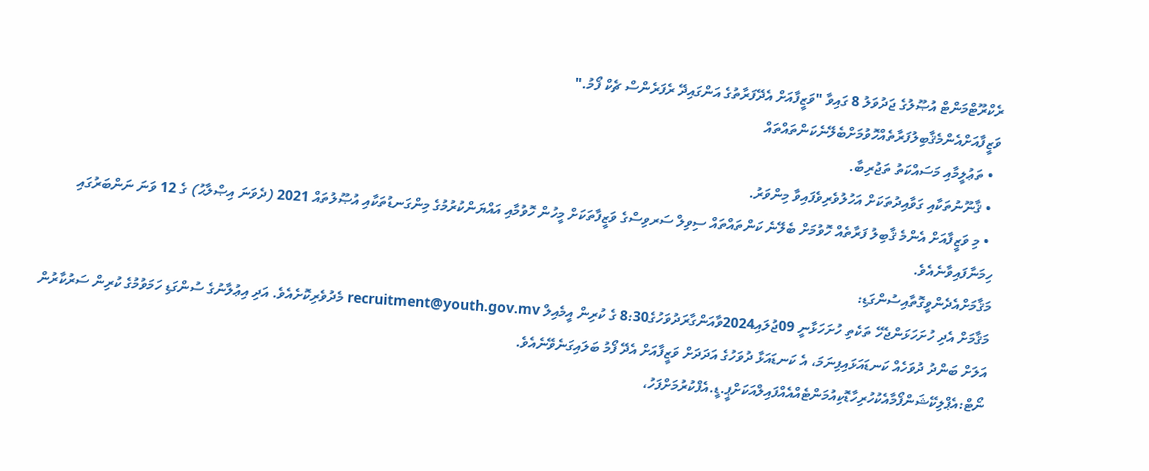ރެކްރޫޓްމަންޓް އުޞޫލުގެ ޖަދުވަލު 8 ގައިވާ "ވަޒީފާއަށް އެދޭފަރާތުގެ އަންގައިދޭ ރެފަރެންސް ޗެކް ފޯމު."
ވަޒީފާއަށްއެންމެޤާބިލުފަރާތެއްހޮވުމަށްބެލޭނެކަންތައްތައް
  • ތަޢުލީމާއި މަސައްކަތު ތަޖުރިބާ.
  • ޤާނޫނުތަކާއި ގަވާއިދުތަކަށް އަހުލުވެރިވެފައިވާ މިންވަރު.
  • މި ވަޒީފާއަށް އެންމެ ޤާބިލު ފަރާތެއް ހޮވުމަށް ބެލޭނެ ކަންތައްތައް ސިވިލް ސަރވިސްގެ ވަޒީފާތަކަށް މީހުން ހޮވުމާއި އައްޔަންކުރުމުގެ މިންގަނޑުތަކާއި އުޞޫލުތައް 2021 (ދެވަނަ އިޞްލާޙު) ގެ 12 ވަނަ ނަންބަރުގައި ހިމަނާފައިވާނެއެވެ.
މަޤާމަށްއެދެންވީގޮތާއިސުންގަޑި:
މަޤާމަށް އެދި ހުށަހަޅަންޖެހޭ ތަކެތި ހުށަހަޅާނީ 09ޖުލައި2024ވާއަންގާރަދުވަހުގެ8:30 ގެ ކުރިން އީމެއިލް recruitment@youth.gov.mv މެދުވެރިކޮށެއެވެ. އަދި އިޢުލާނުގެ ސުންގަޑި ހަމަވުމުގެ ކުރިން ސަރުކާރުން އަލަށް ބަންދު ދުވަހެއް ކަނޑައަޅައިފިނަމަ، އެ ކަނޑައަޅާ ދުވަހުގެ އަދަދަށް ވަޒީފާއަށް އެދޭ ފޯމު ބަލައިގަނެވޭނެއެވެ.
ނޯޓް:އެޕްލިކޭޝަންފޯމާއެކުހުރިހާޑޮކިއުމަންޓެއްއެއްފައިލްއަކަށްޕީ.ޑީ.އެފްކުރުމަށްފަހު،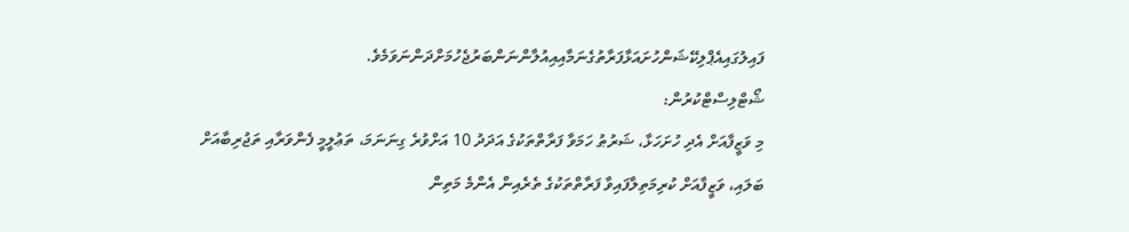ފައިލުގައިއެޕްލިކޭޝަންހުށައަޅާފަރާތުގެނަމާއިއިއުލާންނަންބަރުޖެހުމަށްދަންނަވަމެވެ.
ޝޯޓްލިސްޓްކުރުން:
މި ވަޒީފާއަށް އެދި ހުށަހަޅާ، ޝަރުޠު ހަމަވާ ފަރާތްތަކުގެ އަދަދު 10 އަށްވުރެ ގިނަނަމަ، ތަޢުލީމީ ފެންވަރާއި ތަޖުރިބާއަށް ބަލައި، ވަޒީފާއަށް ކުރިމަތިލާފައިވާ ފަރާތްތަކުގެ ތެރެއިން އެންމެ މަތިން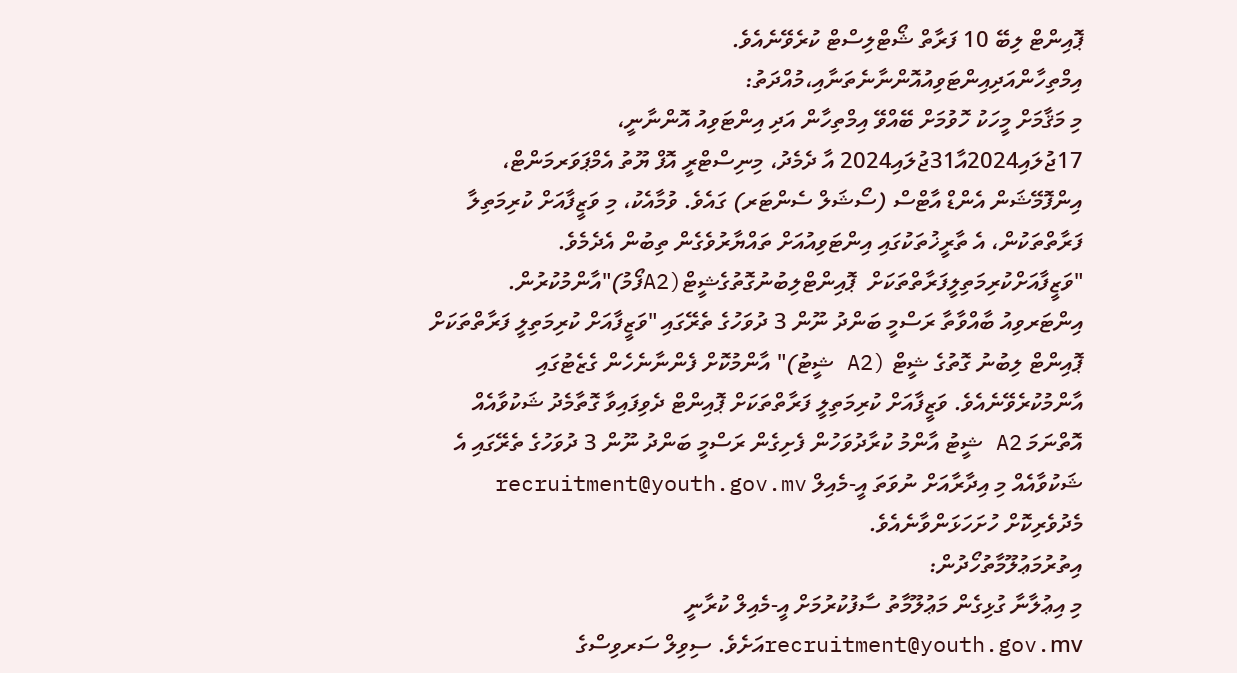ޕޮއިންޓް ލިބޭ 10 ފަރާތް ޝޯޓްލިސްޓް ކުރެވޭނެއެވެ.
އިމްތިހާންއަދިއިންޓަވިއުއޮންނާނެތަނާއި،މުއްދަތު:
މި މަޤާމަށް މީހަކު ހޮވުމަށް ބޭއްވޭ އިމްތިހާން އަދި އިންޓަވިއު އޮންނާނީ، 17ޖުލައި2024އާ31ޖުލައި2024 އާ ދެމެދު، މިނިސްޓްރީ އޮފް ޔޫތު އެމްޕަވަރމަންޓް، އިންފޮމޭޝަން އެންޑް އާޓްސް (ސޯޝަލް ސެންޓަރ) ގައެވެ. ވުމާއެކު، މި ވަޒީފާއަށް ކުރިމަތިލާ ފަރާތްތަކުން، އެ ތާރީޚުތަކުގައި އިންޓަވިއުއަށް ތައްޔާރުވެގެން ތިބުން އެދެމެވެ.
"ވަޒީފާއަށްކުރިމަތިލީފަރާތްތަކަށް  ޕޮއިންޓްލިބުނުގޮތުގެޝީޓް(A2ފޯމު)"އާންމުކުރުން.
އިންޓަރވިއު ބާއްވާތާ ރަސްމީ ބަންދު ނޫން 3 ދުވަހުގެ ތެރޭގައި "ވަޒީފާއަށް ކުރިމަތިލީ ފަރާތްތަކަށް ޕޮއިންޓް ލިބުނު ގޮތުގެ ޝީޓް (A2 ޝީޓު)" އާންމުކޮށް ފެންނާނެހެން ގެޒެޓުގައި އާންމުކުރެވޭނެއެވެ. ވަޒީފާއަށް ކުރިމަތިލީ ފަރާތްތަކަށް ޕޮއިންޓް ދެވިފައިވާ ގޮތާމެދު ޝަކުވާއެއް އޮތްނަމަ A2 ޝީޓު އާންމު ކުރާދުވަހުން ފެށިގެން ރަސްމީ ބަންދު ނޫން 3 ދުވަހުގެ ތެރޭގައި އެ ޝަކުވާއެއް މި އިދާރާއަށް ނުވަތަ އީ-މެއިލް recruitment@youth.gov.mv މެދުވެރިކޮށް ހުށަހަޅަންވާނެއެވެ.
އިތުރުމަޢުލޫމާތުހޯދުން:
މި އިޢުލާނާ ގުޅިގެން މަޢުލޫމާތު ސާފުކުރުމަށް އީ-މެއިލް ކުރާނީ recruitment@youth.gov.mvއަށެވެ. ސިވިލް ސަރވިސްގެ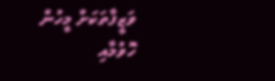ވަޒީފާތަކަށް މީހުން ހޮވުމާއި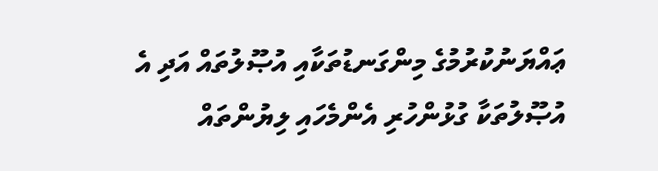ޢައްޔަނުކުރުމުގެ މިންގަނޑުތަކާއި އުޞޫލުތައް އަދި އެ އުޞޫލުތަކާ ގުޅުންހުރި އެންމެހައި ލިޔުންތައް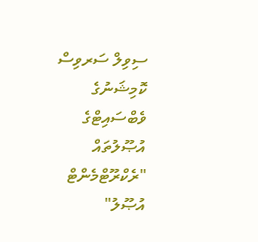ސިވިލް ސަރވިސް ކޮމިޝަނުގެ ވެބްސައިޓްގެ އުޞޫލުތައް  "ރެކްރޫޓްމެންޓް އުޞޫލު"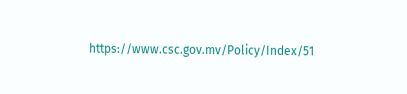https://www.csc.gov.mv/Policy/Index/51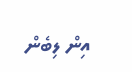އިން ލިބެން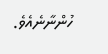ހުންނާނެއެވެ.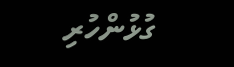ގުޅުންހުރި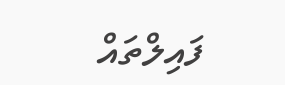ފައިލްތައް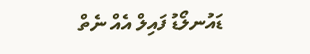ޑައުނލޯޑު ފައިލް އެއް ނެތް